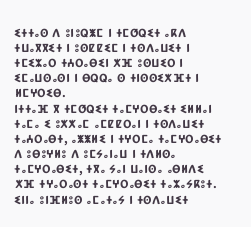ⵉⵜⵜⴰⵙ ⴷ ⵓⵏⵓⵕⵥⵎ ⵏ ⵜⵎⵚⵕⵉⵜ ⴰⴽⴷ ⵜⵡⴰⴳⴳⵉⵜ ⵏ ⵓⵙⵇⵇⵉⵎ ⵏ ⵜⵙⴷⴰⵡⵉⵜ ⵏ ⵜⵎⵉⵣⴰⵔ ⵜⵄⵔⴰⴱⵉⵏ ⵅⴼ ⵓⵙⵡⵉⵔ ⵏ ⵉⵎⴰⵡⵙⴰⵙⵏ ⵏ ⴱⵕⵕⴰ ⵙ ⵜⵏⵙⵙⵉⵅⴼⵜ ⵏ ⵍⵎⵖⵔⵉⴱ.
ⵏⵜⵜⴰⴼ ⴳ ⵜⵎⵚⵕⵉⵜ ⵜⴰⵎⵖⵔⴱⴰⵉⵜ ⵉⵍⵍⴰⵏ ⵜⴰⵎⴰ ⵉ ⵓⵅⵅⴰⵎ ⴰⵎⵇⵇⵔⴰⵏ ⵏ ⵜⵙⴷⴰⵡⵉⵜ ⵜⴰⵄⵔⴰⴱⵜ, ⴰⵥⵥⵍⵉ ⵏ ⵜⵖⵔⵎⴰ ⵜⴰⵎⵖⵔⴰⴱⵉⵜ ⴷ ⵓⴱⵓⵖⵍⵓ ⴷ ⵓⵎⵢⴰⵏⴰⵡ ⵏ ⵜⴷⵍⵙⴰ ⵜⴰⵎⵖⵔⴰⴱⵉⵜ, ⵜⴳⴰ ⵢⴰⵏ ⵡⴰⵏⵙⴰ ⴰⴱⵍⴷⵉ ⵅⴼ ⵜⵖⴰⵔⴰⵙⵜ ⵜⴰⵎⵖⵔⴰⴱⵉⵜ ⵜⴰⵣⴰⵢⴽⵓⵜ.
ⵉⵏⵏⴰ ⵓⵏⴼⵍⵓⵙ ⴰⵎⴰⵜⴰⵢ ⵏ ⵜⵙⴷⴰⵡⵉⵜ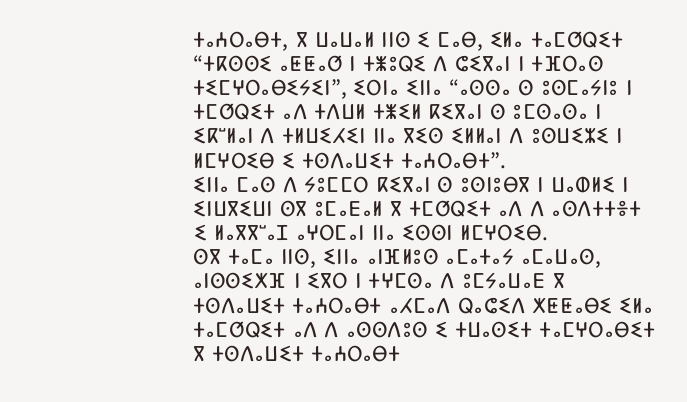ⵜⴰⵄⵔⴰⴱⵜ, ⴳ ⵡⴰⵡⴰⵍ ⵏⵏⵙ ⵉ ⵎⴰⴱ, ⵉⵍⴰ ⵜⴰⵎⵚⵕⵉⵜ “ⵜⴽⵙⵙⵉ ⴰⵟⵟⴰⵚ ⵏ ⵜⵥⵓⵕⵉ ⴷ ⵛⵉⴳⴰⵏ ⵏ ⵜⴼⵔⴰⵙ ⵜⵉⵎⵖⵔⴰⴱⵉⵢⵉⵏ”, ⵉⵔⵏⴰ ⵉⵏⵏⴰ “ⴰⵙⵙⴰ ⵙ ⵓⵙⵎⴰⵢⵏⵓ ⵏ ⵜⵎⵚⵕⵉⵜ ⴰⴷ ⵜⴷⵡⵍ ⵜⵥⵉⵍ ⴽⵉⴳⴰⵏ ⵙ ⵓⵎⵙⴰⵙⴰ ⵏ ⵉⴽⵯⵍⴰⵏ ⴷ ⵜⵍⵡⵉⵃⵉⵏ ⵏⵏⴰ ⴳⵉⵙ ⵉⵍⵍⴰⵏ ⴷ ⵓⵙⵡⵉⵣⵉ ⵏ ⵍⵎⵖⵔⵉⴱ ⵉ ⵜⵙⴷⴰⵡⵉⵜ ⵜⴰⵄⵔⴰⴱⵜ”.
ⵉⵏⵏⴰ ⵎⴰⵙ ⴷ ⵢⵓⵎⵎⵔ ⴽⵉⴳⴰⵏ ⵙ ⵓⵙⵏⵓⴱⴳ ⵏ ⵡⴰⵀⵍⵉ ⵏ ⵉⵏⵡⴳⵉⵡⵏ ⵙⴳ ⵓⵎⴰⴹⴰⵍ ⴳ ⵜⵎⵚⵕⵉⵜ ⴰⴷ ⴷ ⴰⵙⴷⵜⵜⴻⵜ ⵉ ⵍⴰⴳⴳⵯⴰⵊ ⴰⵖⵔⵎⴰⵏ ⵏⵏⴰ ⵉⵙⵙⵏ ⵍⵎⵖⵔⵉⴱ.
ⵙⴳ ⵜⴰⵎⴰ ⵏⵏⵙ, ⵉⵏⵏⴰ ⴰⵏⴼⵍⵓⵙ ⴰⵎⴰⵜⴰⵢ ⴰⵎⴰⵡⴰⵙ, ⴰⵏⵙⵙⵉⵅⴼ ⵏ ⵉⴳⵔ ⵏ ⵜⵖⵎⵙⴰ ⴷ ⵓⵎⵢⴰⵡⴰⴹ ⴳ ⵜⵙⴷⴰⵡⵉⵜ ⵜⴰⵄⵔⴰⴱⵜ ⴰⵃⵎⴰⴷ ⵕⴰⵛⵉⴷ ⵅⵟⵟⴰⴱⵉ ⵉⵍⴰ ⵜⴰⵎⵚⵕⵉⵜ ⴰⴷ ⴷ ⴰⵙⵙⴷⵓⵙ ⵉ ⵜⵡⴰⵙⵉⵜ ⵜⴰⵎⵖⵔⴰⴱⵉⵜ ⴳ ⵜⵙⴷⴰⵡⵉⵜ ⵜⴰⵄⵔⴰⴱⵜ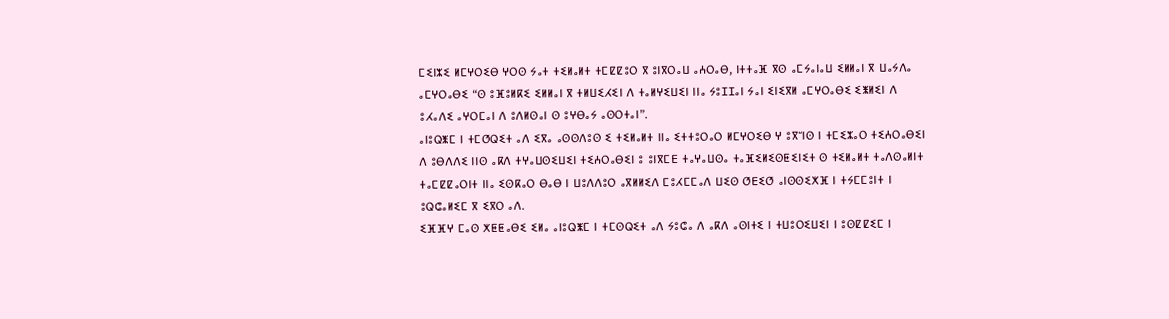ⵎⵉⵏⵣⵉ ⵍⵎⵖⵔⵉⴱ ⵖⵔⵙ ⵢⴰⵜ ⵜⵉⵍⴰⵍⵜ ⵜⵎⵇⵇⵓⵔ ⴳ ⵓⵏⴳⵔⴰⵡ ⴰⵄⵔⴰⴱ, ⵏⵜⵜⴰⴼ ⴳⵙ ⴰⵎⵢⴰⵏⴰⵡ ⵉⵍⵍⴰⵏ ⴳ ⵡⴰⵢⴷⴰ ⴰⵎⵖⵔⴰⴱⵉ “ⵙ ⵓⴼⵓⵍⴽⵉ ⵉⵍⵍⴰⵏ ⴳ ⵜⵍⵡⵉⵃⵉⵏ ⴷ ⵜⴰⵍⵖⵉⵡⵉⵏ ⵏⵏⴰ ⵢⵓⵊⵊⴰⵏ ⵢⴰⵏ ⵉⵏⵉⴳⵍ ⴰⵎⵖⵔⴰⴱⵉ ⵉⵥⵍⵉⵏ ⴷ ⵓⵃⴰⴷⵉ ⴰⵖⵔⵎⴰⵏ ⴷ ⵓⴷⵍⵙⴰⵏ ⵙ ⵓⵖⴱⴰⵢ ⴰⵙⵔⵜⴰⵏ”.
ⴰⵏⵓⵕⵥⵎ ⵏ ⵜⵎⵚⵕⵉⵜ ⴰⴷ ⵉⴳⴰ ⴰⵙⵙⴷⵓⵙ ⵉ ⵜⵉⵍⴰⵍⵜ ⵏⵏⴰ ⵉⵜⵜⵓⵔⴰⵔ ⵍⵎⵖⵔⵉⴱ ⵖ ⵓⴳⵯⵏⵙ ⵏ ⵜⵎⵉⵣⴰⵔ ⵜⵉⵄⵔⴰⴱⵉⵏ ⴷ ⵓⴱⴷⴷⵉ ⵏⵏⵙ ⴰⴽⴷ ⵜⵖⴰⵡⵙⵉⵡⵉⵏ ⵜⵉⵄⵔⴰⴱⵉⵏ ⵓ ⵓⵏⴳⵎⴹ ⵜⴰⵖⴰⵡⵙⴰ ⵜⴰⴼⵉⵍⵉⵙⵟⵉⵏⵉⵜ ⵙ ⵜⵉⵍⴰⵍⵜ ⵜⴰⴷⵙⴰⵍⵏⵜ ⵜⴰⵎⵇⵇⴰⵔⵏⵜ ⵏⵏⴰ ⵉⵙⴽⴰⵔ ⴱⴰⴱ ⵏ ⵡⵓⴷⴷⵓⵔ ⴰⴳⵍⵍⵉⴷ ⵎⵓⵃⵎⵎⴰⴷ ⵡⵉⵙ ⵚⴹⵉⵚ ⴰⵏⵙⵙⵉⵅⴼ ⵏ ⵜⵢⵎⵎⵓⵏⵜ ⵏ ⵓⵕⵛⴰⵍⵉⵎ ⴳ ⵉⴳⵔ ⴰⴷ.
ⵉⴼⴼⵖ ⵎⴰⵙ ⵅⵟⵟⴰⴱⵉ ⵉⵍⴰ ⴰⵏⵓⵕⵥⵎ ⵏ ⵜⵎⵙⵕⵉⵜ ⴰⴷ ⵢⵓⵛⴰ ⴷ ⴰⴽⴷ ⴰⵙⵏⵜⵉ ⵏ ⵜⵡⵓⵔⵉⵡⵉⵏ ⵏ ⵓⵙⵇⵇⵉⵎ ⵏ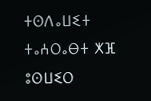ⵜⵙⴷⴰⵡⵉⵜ ⵜⴰⵄⵔⴰⴱⵜ ⵅⴼ ⵓⵙⵡⵉⵔ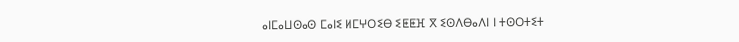ⴰⵏⵎⴰⵡⵙⴰⵙ ⵎⴰⵏⵉ ⵍⵎⵖⵔⵉⴱ ⵉⵟⵟⴼ ⴳ ⵉⵙⴷⴱⴰⴷⵏ ⵏ ⵜⵙⵔⵜⵉⵜ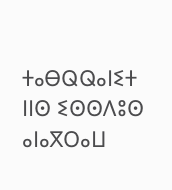ⵜⴰⴱⵕⵕⴰⵏⵉⵜ ⵏⵏⵙ ⵉⵙⵙⴷⵓⵙ ⴰⵏⴰⴳⵔⴰⵡ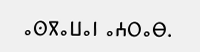ⴰⵙⴳⴰⵡⴰⵏ ⴰⵄⵔⴰⴱ.